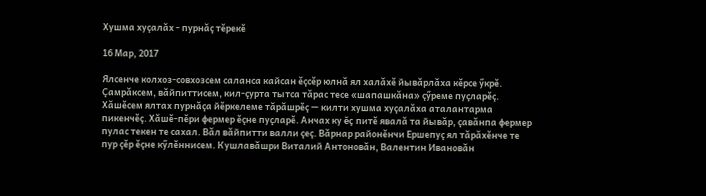Хушма хуçалăх - пурнăç тĕрекĕ

16 Мар, 2017

Ялсенче колхоз-совхозсем саланса кайсан ĕçсĕр юлнă ял халăхĕ йывăрлăха кĕрсе ӳкрĕ. Çамрăксем, вăйпиттисем, кил-çурта тытса тăрас тесе «шапашкăна» çӳреме пуçларĕç. Хăшĕсем ялтах пурнăçа йĕркелеме тăрăшрĕç — килти хушма хуçалăха аталантарма пикенчĕç. Хăшĕ-пĕри фермер ĕçне пуçларĕ. Анчах ку ĕç питĕ явалă та йывăр, çавăнпа фермер пулас текен те сахал. Вăл вăйпитти валли çеç. Вăрнар районĕнчи Ершепуç ял тăрăхĕнче те пур çĕр ĕçне кӳлĕннисем. Кушлавăшри Виталий Антоновăн, Валентин Ивановăн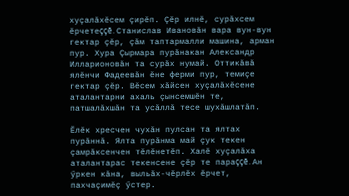хуçалăхĕсем çирĕп. Çĕр илнĕ, сурăхсем ĕрчетеççĕ. Станислав Ивановăн вара вун-вун гектар çĕр, çăм таптармалли машина, арман пур. Хура Çырмара пурăнакан Александр Илларионовăн та сурăх нумай. Оттикăвă ялĕнчи Фадеевăн ĕне ферми пур, темиçе гектар çĕр. Вĕсем хăйсен хуçалăхĕсене аталантарни ахаль çынсемшĕн те, патшалăхшăн та усăллă тесе шухăшлатăп.

Ĕлĕк хресчен чухăн пулсан та ялтах пурăннă. Ялта пурăнма май çук текен çамрăксенчен тĕлĕнетĕп. Халĕ хуçалăха аталантарас текенсене çĕр те параççĕ. Ан ӳркен кăна, выльăх-чĕрлĕх ĕрчет, пахчаçимĕç ӳстер.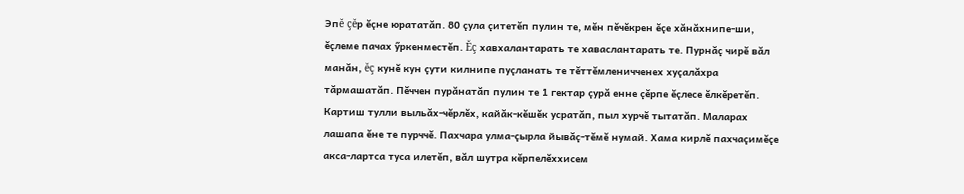Эпĕ çĕр ĕçне юрататăп. 80 çула çитетĕп пулин те, мĕн пĕчĕкрен ĕçе хăнăхнипе-ши, ĕçлеме пачах ӳркенместĕп. Ĕç хавхалантарать те хаваслантарать те. Пурнăç чирĕ вăл манăн, ĕç кунĕ кун çути килнипе пуçланать те тĕттĕмленичченех хуçалăхра тăрмашатăп. Пĕччен пурăнатăп пулин те 1 гектар çурă енне çĕрпе ĕçлесе ĕлкĕретĕп. Картиш тулли выльăх-чĕрлĕх, кайăк-кĕшĕк усратăп, пыл хурчĕ тытатăп. Маларах лашапа ĕне те пурччĕ. Пахчара улма-çырла йывăç-тĕмĕ нумай. Хама кирлĕ пахчаçимĕçе акса-лартса туса илетĕп, вăл шутра кĕрпелĕххисем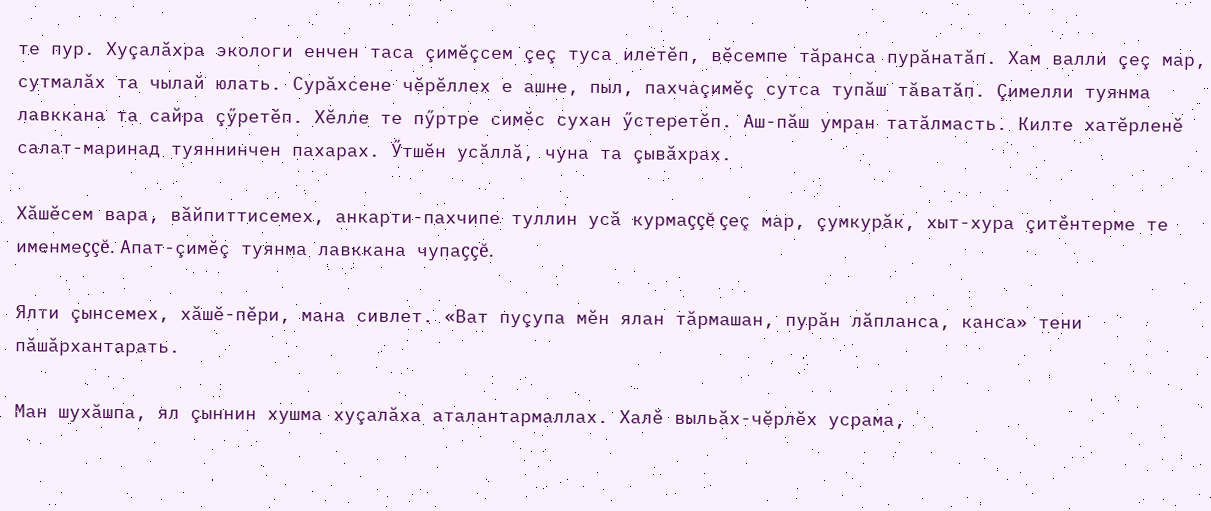те пур. Хуçалăхра экологи енчен таса çимĕçсем çеç туса илетĕп, вĕсемпе тăранса пурăнатăп. Хам валли çеç мар, сутмалăх та чылай юлать. Сурăхсене чĕрĕллех е ашне, пыл, пахчаçимĕç сутса тупăш тăватăп. Çимелли туянма лавккана та сайра çӳретĕп. Хĕлле те пӳртре симĕс сухан ӳстеретĕп. Аш-пăш умран татăлмасть. Килте хатĕрленĕ салат-маринад туяннинчен пахарах. Ӳтшĕн усăллă, чуна та çывăхрах.

Хăшĕсем вара, вăйпиттисемех, анкарти-пахчипе туллин усă курмаççĕ çеç мар, çумкурăк, хыт-хура çитĕнтерме те именмеççĕ. Апат-çимĕç туянма лавккана чупаççĕ.

Ялти çынсемех, хăшĕ-пĕри, мана сивлет. «Ват пуçупа мĕн ялан тăрмашан, пурăн лăпланса, канса» тени пăшăрхантарать.

Ман шухăшпа, ял çыннин хушма хуçалăха аталантармаллах. Халĕ выльăх-чĕрлĕх усрама,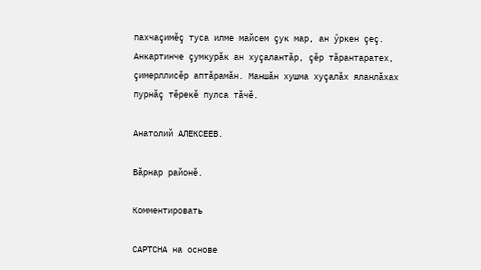пахчаçимĕç туса илме майсем çук мар, ан ӳркен çеç. Анкартинче çумкурăк ан хуçалантăр, çĕр тăрантаратех, çимерллисĕр аптăрамăн. Маншăн хушма хуçалăх яланлăхах пурнăç тĕрекĕ пулса тăчĕ.

Анатолий АЛЕКСЕЕВ.

Вăрнар районĕ.

Комментировать

CAPTCHA на основе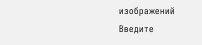изображений
Введите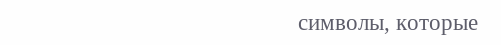символы, которые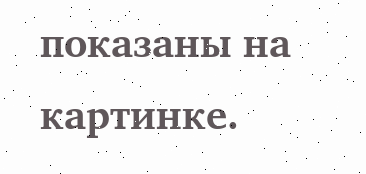показаны на картинке.